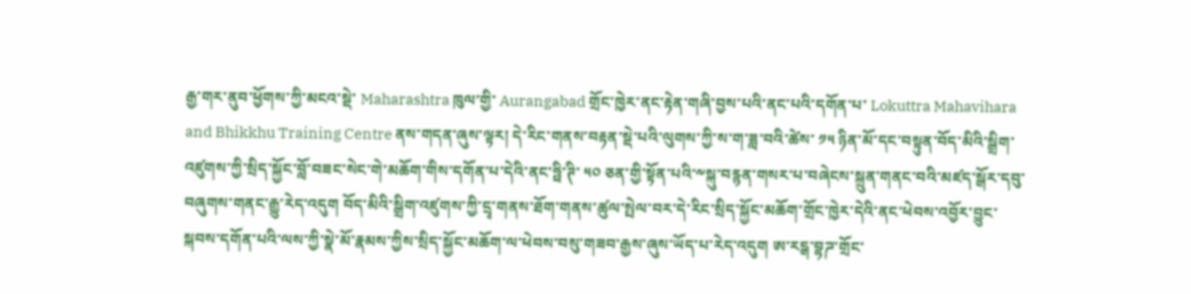རྒྱ་གར་ནུབ་ཕྱོགས་ཀྱི་མངའ་སྡེ་ Maharashtra ཁུལ་གྱི་ Aurangabad གྲོང་ཁྱེར་ནང་རྟེན་གཞི་བྱས་པའི་ནང་པའི་དགོན་པ་ Lokuttra Mahavihara and Bhikkhu Training Centre ནས་གདན་ཞུས་ལྟར། དེ་རིང་གནས་བརྟན་སྡེ་པའི་ལུགས་ཀྱི་ས་ག་ཟླ་བའི་ཚེས་ ༡༥ ཉིན་མོ་དང་བསྟུན་བོད་མིའི་སྒྲིག་འཛུགས་ཀྱི་སྲིད་སྐྱོང་བློ་བཟང་སེང་གེ་མཆོག་གིས་དགོན་པ་དེའི་ནང་ཧྥི་ཊི་ ༥༠ ཅན་གྱི་སྟོན་པའི་༸སྐུ་བརྙན་གསར་པ་བཞེངས་སྐྲུན་གནང་བའི་མཛད་སྒོར་དབུ་བཞུགས་གནང་རྒྱུ་རེད་འདུག བོད་མིའི་སྒྲིག་འཛུགས་ཀྱི་དྲྭ་གནས་ཐོག་གནས་ཚུལ་སྤེལ་བར་དེ་རིང་སྲིད་སྐྱོང་མཆོག་གྲོང་ཁྱེར་དེའི་ནང་ཕེབས་འབྱོར་བྱུང་སྐབས་དགོན་པའི་ལས་ཀྱི་སྣེ་མོ་རྣམས་ཀྱིས་སྲིད་སྐྱོང་མཆོག་ལ་ཕེབས་བསུ་གཟབ་རྒྱས་ཞུས་ཡོད་པ་རེད་འདུག ཨ་རངྒ་བྷཌ་གྲོང་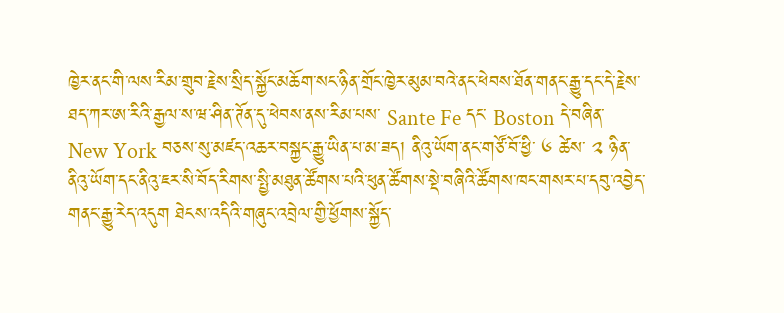ཁྱེར་ནང་གི་ལས་རིམ་གྲུབ་རྗེས་སྲིད་སྐྱོང་མཆོག་སང་ཉིན་གྲོང་ཁྱེར་མུམ་བའེ་ནང་ཕེབས་ཐོན་གནང་རྒྱུ་དང་དེ་རྗེས་ཐད་ཀར་ཨ་རིའི་རྒྱལ་ས་ཝ་ཤིན་ཊོན་དུ་ཕེབས་ནས་རིམ་པས་ Sante Fe དང་ Boston དེ་བཞིན་ New York བཅས་སུ་མཛད་འཆར་བསྐྱང་རྒྱུ་ཡིན་པ་མ་ཟད། ནིའུ་ཡོག་ནང་གཙོ་བོ་ཕྱི་ ༦ ཚེས་ ༢ ཉིན་ནིའུ་ཡོག་དང་ནིའུ་ཇར་སི་བོད་རིགས་སྤྱི་མཐུན་ཚོགས་པའི་ཕུན་ཚོགས་སྡེ་བཞིའི་ཚོགས་ཁང་གསར་པ་དབུ་འབྱེད་གནང་རྒྱུ་རེད་འདུག ཐེངས་འདིའི་གཞུང་འབྲེལ་གྱི་ཕྱོགས་སྐྱོད་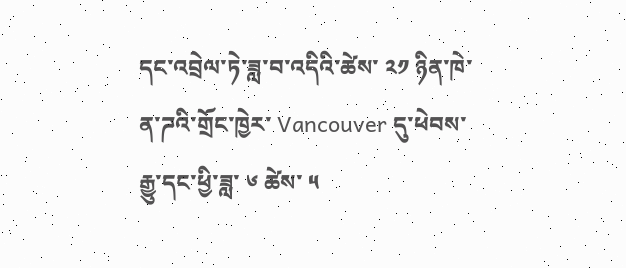དང་འབྲེལ་ཏེ་ཟླ་བ་འདིའི་ཚེས་ ༢༡ ཉིན་ཁེ་ན་ཌའི་གྲོང་ཁྱེར་ Vancouver དུ་ཕེབས་རྒྱུ་དང་ཕྱི་ཟླ་ ༦ ཚེས་ ༥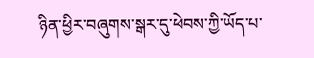ཉིན་ཕྱིར་བཞུགས་སྒར་དུ་ཕེབས་ཀྱི་ཡོད་པ་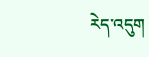རེད་འདུག